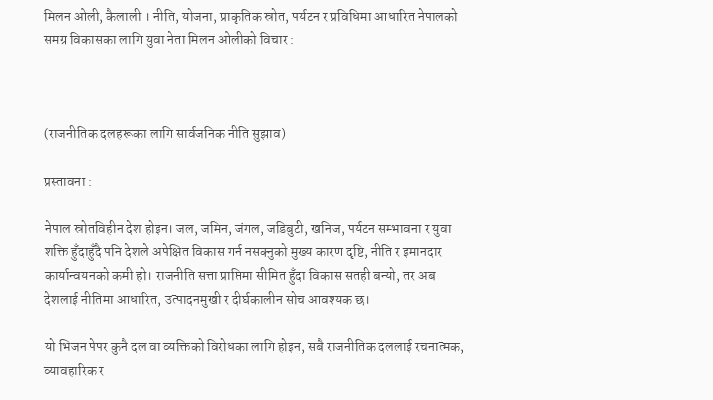मिलन ओली, कैलाली । नीति, योजना, प्राकृतिक स्रोत, पर्यटन र प्रविधिमा आधारित नेपालको समग्र विकासका लागि युवा नेता मिलन ओलीको विचार :



(राजनीतिक दलहरूका लागि सार्वजनिक नीति सुझाव)

प्रस्तावना :

नेपाल स्रोतविहीन देश होइन। जल, जमिन, जंगल, जडिबुटी, खनिज, पर्यटन सम्भावना र युवा शक्ति हुँदाहुँदै पनि देशले अपेक्षित विकास गर्न नसक्नुको मुख्य कारण दृष्टि, नीति र इमानदार कार्यान्वयनको कमी हो। राजनीति सत्ता प्राप्तिमा सीमित हुँदा विकास सतही बन्यो, तर अब देशलाई नीतिमा आधारित, उत्पादनमुखी र दीर्घकालीन सोच आवश्यक छ।

यो भिजन पेपर कुनै दल वा व्यक्तिको विरोधका लागि होइन, सबै राजनीतिक दललाई रचनात्मक, व्यावहारिक र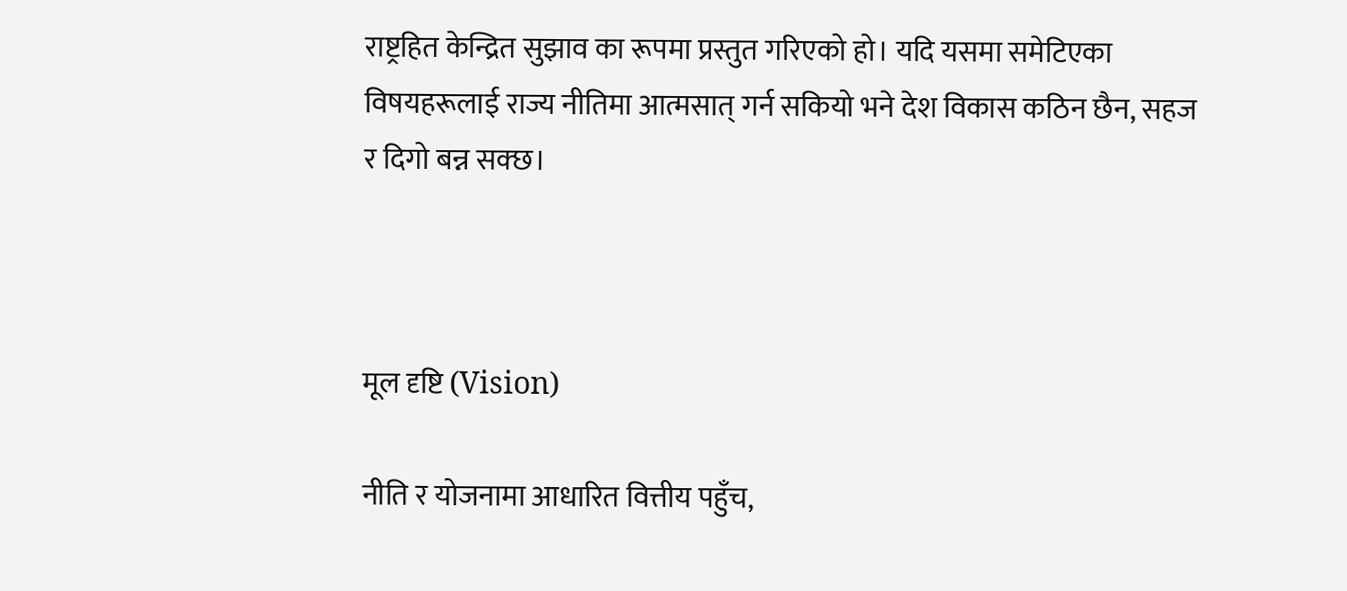राष्ट्रहित केन्द्रित सुझाव का रूपमा प्रस्तुत गरिएको हो। यदि यसमा समेटिएका विषयहरूलाई राज्य नीतिमा आत्मसात् गर्न सकियो भने देश विकास कठिन छैन, सहज र दिगो बन्न सक्छ।



मूल दृष्टि (Vision)

नीति र योजनामा आधारित वित्तीय पहुँच,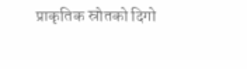प्राकृतिक स्रोतको दिगो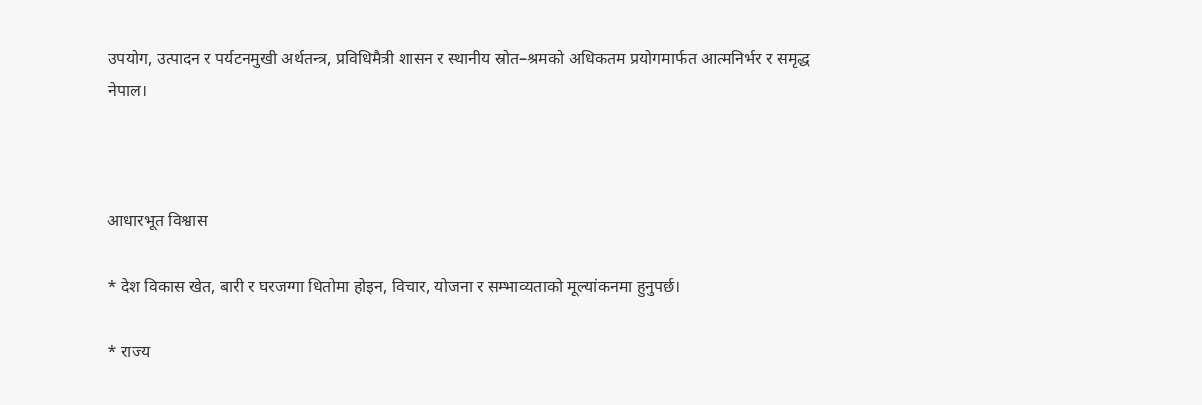उपयोग, उत्पादन र पर्यटनमुखी अर्थतन्त्र, प्रविधिमैत्री शासन र स्थानीय स्रोत–श्रमको अधिकतम प्रयोगमार्फत आत्मनिर्भर र समृद्ध नेपाल।



आधारभूत विश्वास

* देश विकास खेत, बारी र घरजग्गा धितोमा होइन, विचार, योजना र सम्भाव्यताको मूल्यांकनमा हुनुपर्छ।

* राज्य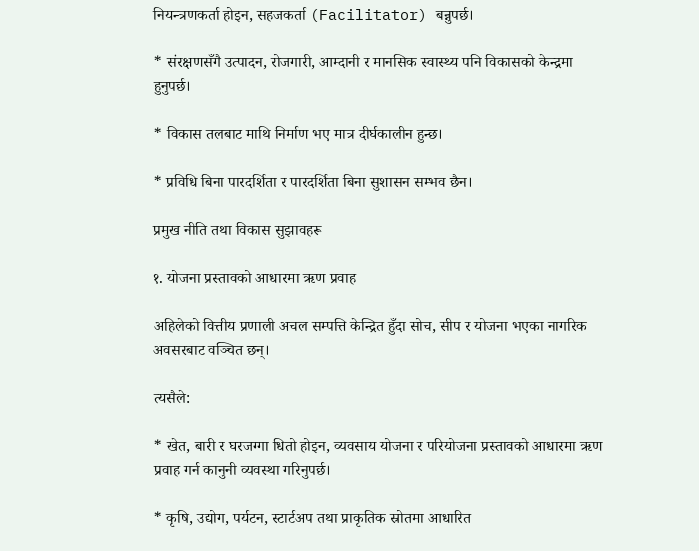नियन्त्रणकर्ता होइन, सहजकर्ता (Facilitator) बन्नुपर्छ।

* संरक्षणसँगै उत्पादन, रोजगारी, आम्दानी र मानसिक स्वास्थ्य पनि विकासको केन्द्रमा हुनुपर्छ।

* विकास तलबाट माथि निर्माण भए मात्र दीर्घकालीन हुन्छ।

* प्रविधि बिना पारदर्शिता र पारदर्शिता बिना सुशासन सम्भव छैन।

प्रमुख नीति तथा विकास सुझावहरू

१. योजना प्रस्तावको आधारमा ऋण प्रवाह

अहिलेको वित्तीय प्रणाली अचल सम्पत्ति केन्द्रित हुँदा सोच, सीप र योजना भएका नागरिक अवसरबाट वञ्चित छन्।

त्यसैले:

* खेत, बारी र घरजग्गा धितो होइन, व्यवसाय योजना र परियोजना प्रस्तावको आधारमा ऋण प्रवाह गर्न कानुनी व्यवस्था गरिनुपर्छ।

* कृषि, उद्योग, पर्यटन, स्टार्टअप तथा प्राकृतिक स्रोतमा आधारित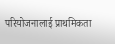परियोजनालाई प्राथमिकता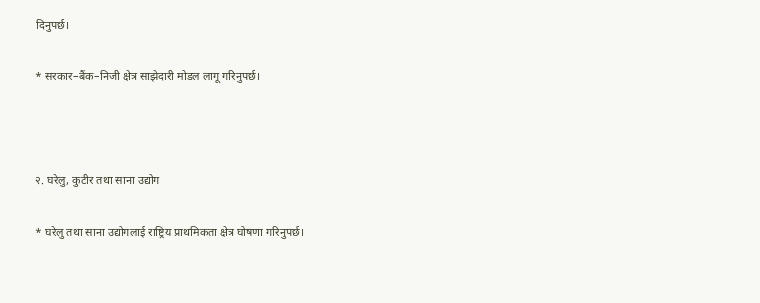दिनुपर्छ।

* सरकार–बैंक–निजी क्षेत्र साझेदारी मोडल लागू गरिनुपर्छ।



२. घरेलु, कुटीर तथा साना उद्योग

* घरेलु तथा साना उद्योगलाई राष्ट्रिय प्राथमिकता क्षेत्र घोषणा गरिनुपर्छ।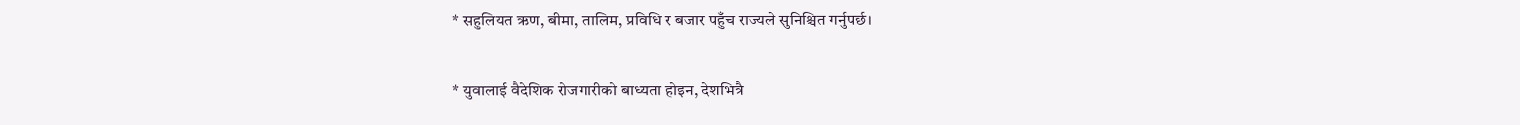* सहुलियत ऋण, बीमा, तालिम, प्रविधि र बजार पहुँच राज्यले सुनिश्चित गर्नुपर्छ।

* युवालाई वैदेशिक रोजगारीको बाध्यता होइन, देशभित्रै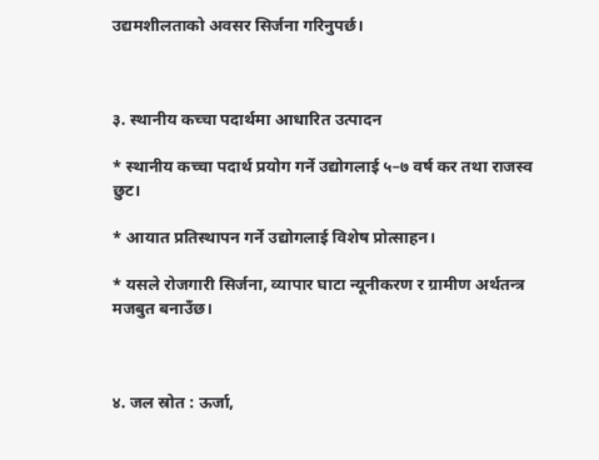उद्यमशीलताको अवसर सिर्जना गरिनुपर्छ।



३. स्थानीय कच्चा पदार्थमा आधारित उत्पादन

* स्थानीय कच्चा पदार्थ प्रयोग गर्ने उद्योगलाई ५–७ वर्ष कर तथा राजस्व छुट।

* आयात प्रतिस्थापन गर्ने उद्योगलाई विशेष प्रोत्साहन।

* यसले रोजगारी सिर्जना, व्यापार घाटा न्यूनीकरण र ग्रामीण अर्थतन्त्र मजबुत बनाउँछ।



४. जल स्रोत : ऊर्जा,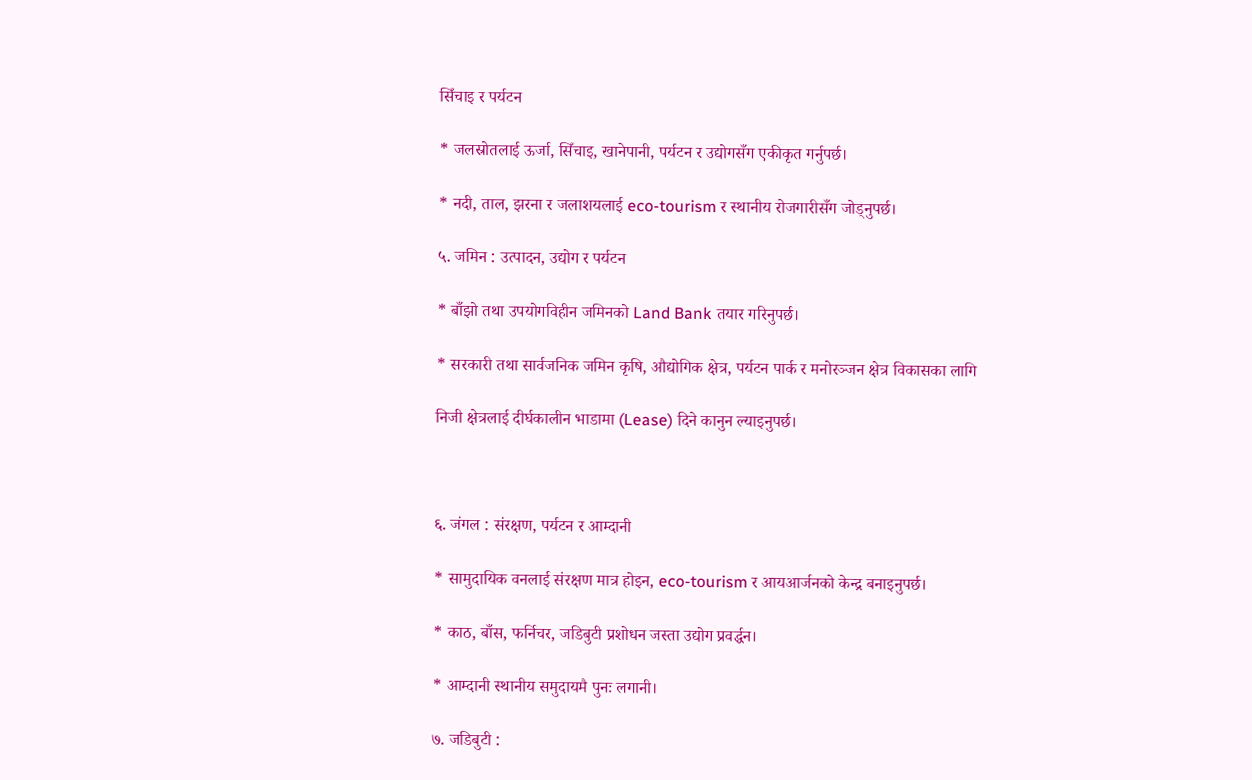सिँचाइ र पर्यटन

* जलस्रोतलाई ऊर्जा, सिँचाइ, खानेपानी, पर्यटन र उद्योगसँग एकीकृत गर्नुपर्छ।

* नदी, ताल, झरना र जलाशयलाई eco-tourism र स्थानीय रोजगारीसँग जोड्नुपर्छ।

५. जमिन : उत्पादन, उद्योग र पर्यटन

* बाँझो तथा उपयोगविहीन जमिनको Land Bank तयार गरिनुपर्छ।

* सरकारी तथा सार्वजनिक जमिन कृषि, औद्योगिक क्षेत्र, पर्यटन पार्क र मनोरञ्जन क्षेत्र विकासका लागि

निजी क्षेत्रलाई दीर्घकालीन भाडामा (Lease) दिने कानुन ल्याइनुपर्छ।



६. जंगल : संरक्षण, पर्यटन र आम्दानी

* सामुदायिक वनलाई संरक्षण मात्र होइन, eco-tourism र आयआर्जनको केन्द्र बनाइनुपर्छ।

* काठ, बाँस, फर्निचर, जडिबुटी प्रशोधन जस्ता उद्योग प्रवर्द्धन।

* आम्दानी स्थानीय समुदायमै पुनः लगानी।

७. जडिबुटी :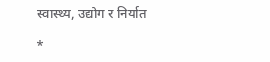स्वास्थ्य, उद्योग र निर्यात

*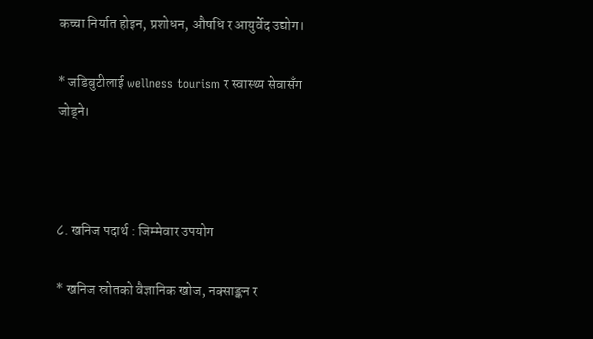कच्चा निर्यात होइन, प्रशोधन, औषधि र आयुर्वेद उद्योग।

* जडिबुटीलाई wellness tourism र स्वास्थ्य सेवासँग जोड्ने।



८. खनिज पदार्थ : जिम्मेवार उपयोग

* खनिज स्रोतको वैज्ञानिक खोज, नक्साङ्कन र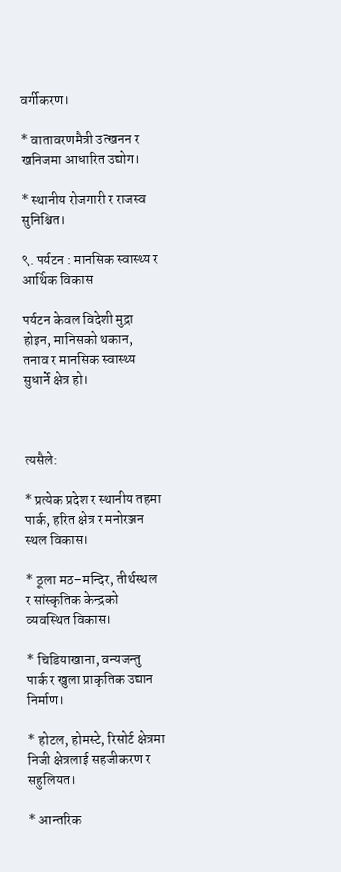वर्गीकरण।

* वातावरणमैत्री उत्खनन र खनिजमा आधारित उद्योग।

* स्थानीय रोजगारी र राजस्व सुनिश्चित।

९. पर्यटन : मानसिक स्वास्थ्य र आर्थिक विकास

पर्यटन केवल विदेशी मुद्रा होइन, मानिसको थकान, तनाव र मानसिक स्वास्थ्य सुधार्ने क्षेत्र हो।



त्यसैले:

* प्रत्येक प्रदेश र स्थानीय तहमा पार्क, हरित क्षेत्र र मनोरञ्जन स्थल विकास।

* ठूला मठ–मन्दिर, तीर्थस्थल र सांस्कृतिक केन्द्रको व्यवस्थित विकास।

* चिडियाखाना, वन्यजन्तु पार्क र खुला प्राकृतिक उद्यान निर्माण।

* होटल, होमस्टे, रिसोर्ट क्षेत्रमा निजी क्षेत्रलाई सहजीकरण र सहुलियत।

* आन्तरिक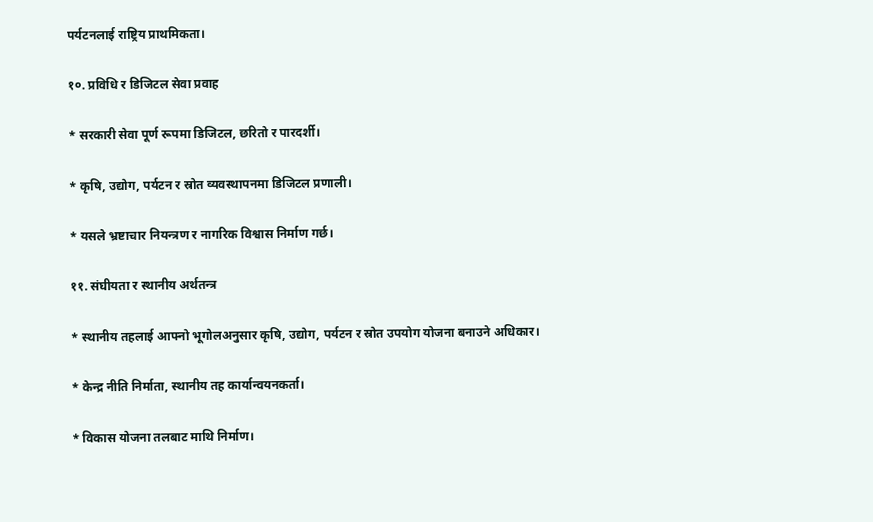पर्यटनलाई राष्ट्रिय प्राथमिकता।

१०. प्रविधि र डिजिटल सेवा प्रवाह

* सरकारी सेवा पूर्ण रूपमा डिजिटल, छरितो र पारदर्शी।

* कृषि, उद्योग, पर्यटन र स्रोत व्यवस्थापनमा डिजिटल प्रणाली।

* यसले भ्रष्टाचार नियन्त्रण र नागरिक विश्वास निर्माण गर्छ।

११. संघीयता र स्थानीय अर्थतन्त्र

* स्थानीय तहलाई आफ्नो भूगोलअनुसार कृषि, उद्योग, पर्यटन र स्रोत उपयोग योजना बनाउने अधिकार।

* केन्द्र नीति निर्माता, स्थानीय तह कार्यान्वयनकर्ता।

* विकास योजना तलबाट माथि निर्माण।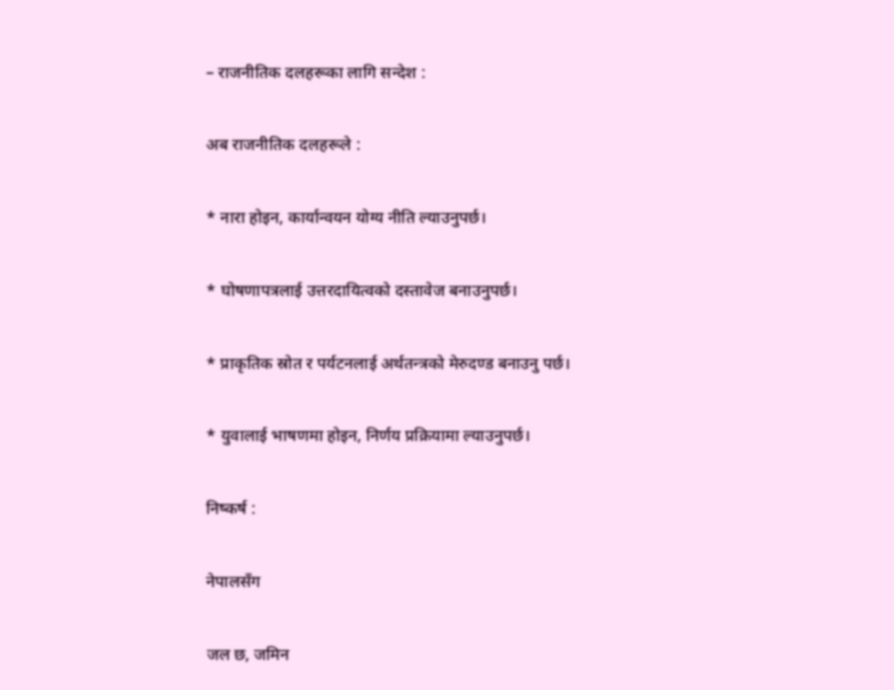– राजनीतिक दलहरूका लागि सन्देश :

अब राजनीतिक दलहरूले :

* नारा होइन, कार्यान्वयन योग्य नीति ल्याउनुपर्छ।

* घोषणापत्रलाई उत्तरदायित्वको दस्तावेज बनाउनुपर्छ।

* प्राकृतिक स्रोत र पर्यटनलाई अर्थतन्त्रको मेरुदण्ड बनाउनु पर्छ।

* युवालाई भाषणमा होइन, निर्णय प्रक्रियामा ल्याउनुपर्छ।

निष्कर्ष :

नेपालसँग

जल छ, जमिन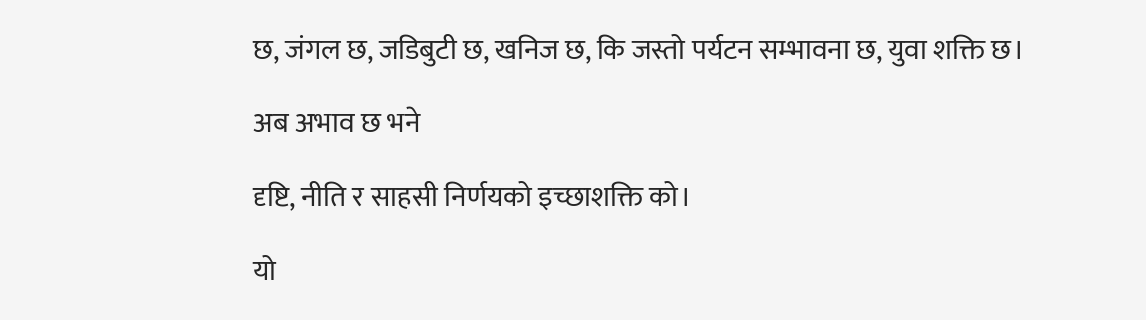छ, जंगल छ, जडिबुटी छ, खनिज छ, कि जस्तो पर्यटन सम्भावना छ, युवा शक्ति छ।

अब अभाव छ भने

दृष्टि, नीति र साहसी निर्णयको इच्छाशक्ति को।

यो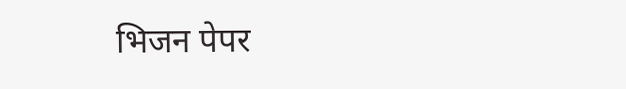भिजन पेपर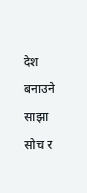देश बनाउने साझा सोच र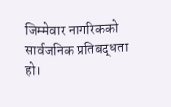जिम्मेवार नागरिकको सार्वजनिक प्रतिबद्धता हो।